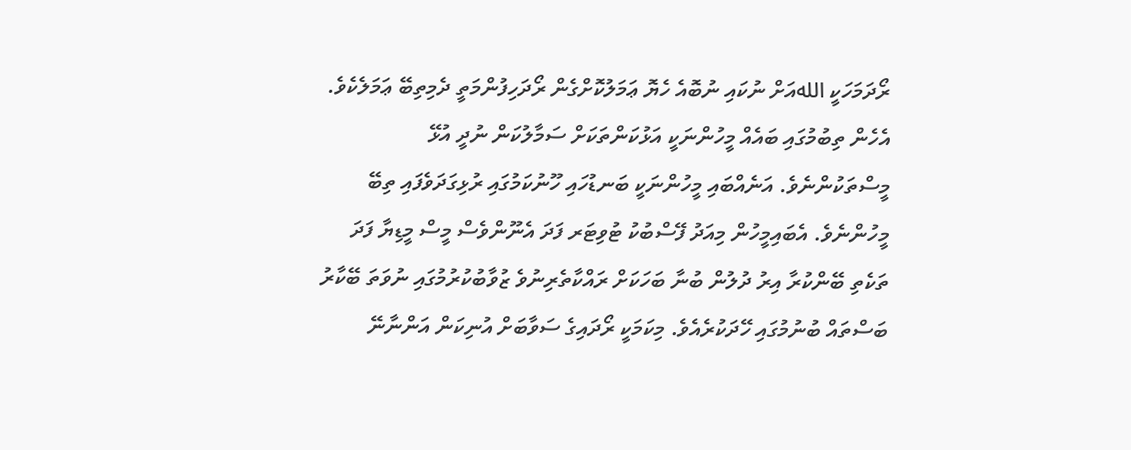ރޯދަމަހަކީ اللهއަށް ނުކައި ނުބޮއެ ހެޔޮ ޢަމަލުކޮށްގެން ރޯދަހިފުންމަތީ ދެމިތިބޭ ޢަމަލެކެވެ. އެހެން ތިބުމުގައި ބައެއް މީހުންނަކީ އަޅުކަންތަކަށް ސަމާލުކަން ނުދީ އުޅޭ މީސްތަކުންނެވެ. އަނެއްބައި މީހުންނަކީ ބަނޑުހައި ހޫނުކަމުގައި ރުޅިގަދަވެފައި ތިބޭ މީހުންނެވެ. އެބައިމީހުން މިއަދު ފޭސްބުކު ޓުވިޓަރ ފަދަ އެނޫންވެސް މީސް މީޑިޔާ ފަދަ ތަކެތި ބޭންކުރާ އިރު ދުލުން ބުނާ ބަހަކަށް ރައްކާތެރިނުވެ ޒުވާބުކުރުމުގައި ނުވަތަ ބޭކާރު ބަސްތައް ބުނުމުގައި ހޭދަކުރެއެވެ. މިކަމަކީ ރޯދައިގެ ސަވާބަށް އުނިކަން އަންނާނޭ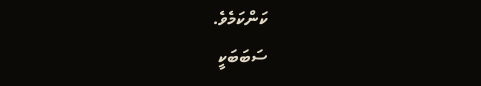ކަންކަމެވެ.
ސަބަބަކީ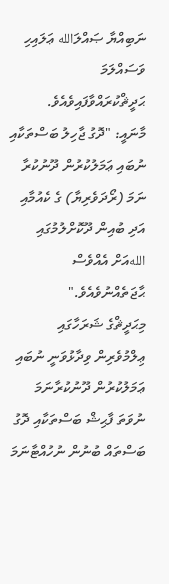ނަބިއްޔާ ޞައްލަالله ޢަލައިހި ވަސައްލަމަ ޙަދީޘްކުރައްވާފައިވެއެވެ.
މާނައީ: "ދޮގު ޖާހިލު ބަސްތަކާއި ނުބައި ޢަމަލުކުރުން ދޫނުކުރާ ނަމަ (ރޯދަވެރިޔާ) ގެ ކެއުމާއި އަދި ބުއިން ދޫކޮށްލުމުގައި اللهއަށް އެއްވެސް ޙާޖަތެއްނުވެއެވެ."
މިޙަދީޘްގެ ޝަރަހާގައި ޢިލްމުވެރިން ވިދާޅުވަނީ ނުބައި ޢަމަލުކުރުން ދޫނުކުރާނަމަ ނުވަތަ ފާޙިޝް ބަސްތަކާއި ދޮގު ބަސްތައް ބުނުން ނުހުއްޓާނަމަ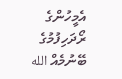އެމީހުންގެ ރޯދަހިފުމުގެ ބޭނުމެއް الله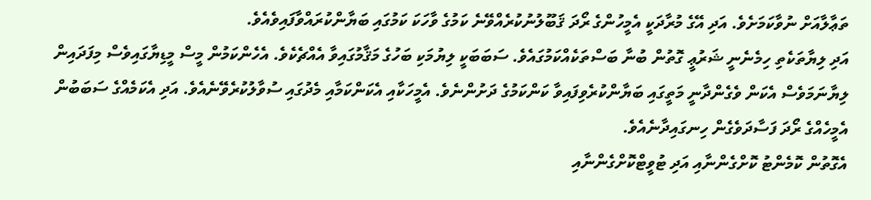ތަޢާލާއަށް ނުވާކަމަށެވެ. އަދި އޭގެ މުރާދަކީ އެމީހުންގެ ރޯދަ ޤަބޫލުނުކުރެއްވޭނެ ކަމުގެ ވާހަކަ ކަމުގައި ބަޔާންކުރައްވާފައިވެއެވެ.
އަދި ލިޔާތަކެތި ހިމެނެނީ ޝަރުޢީ ގޮތުން ބުނާ ބަސްތަކެއްކަމުގައެވެ. ސަބަބަކީ ލިޔުމަކި ބަހުގެ މަޤާމުގައިވާ އެއްޗެކެވެ. އެހެންކަމުން މީސް މީޑިޔާގައިވެސް މިފަދައިން ލިޔާނަމަވެސް އެކަން ވެގެންދާނީ މަތީގައި ބަޔާންކުރެވިފައިވާ ކަންކަމުގެ ދަށުންނެވެ. އެމީހަކާއި އެކަންކަމާއި މެދުގައި ސުވާލުކުރެވޭނެއެވެ. އަދި އެކަމެއްގެ ސަބަބުން އެމީހެއްގެ ރޯދަ ފަސާދަވެގެން ހިނގައިދާނެއެވެ.
އެގޮތުން ކޮމެންޓު ކޮށްގެންނާއި އަދި ޓުވީޓްކޮށްގެންނާއި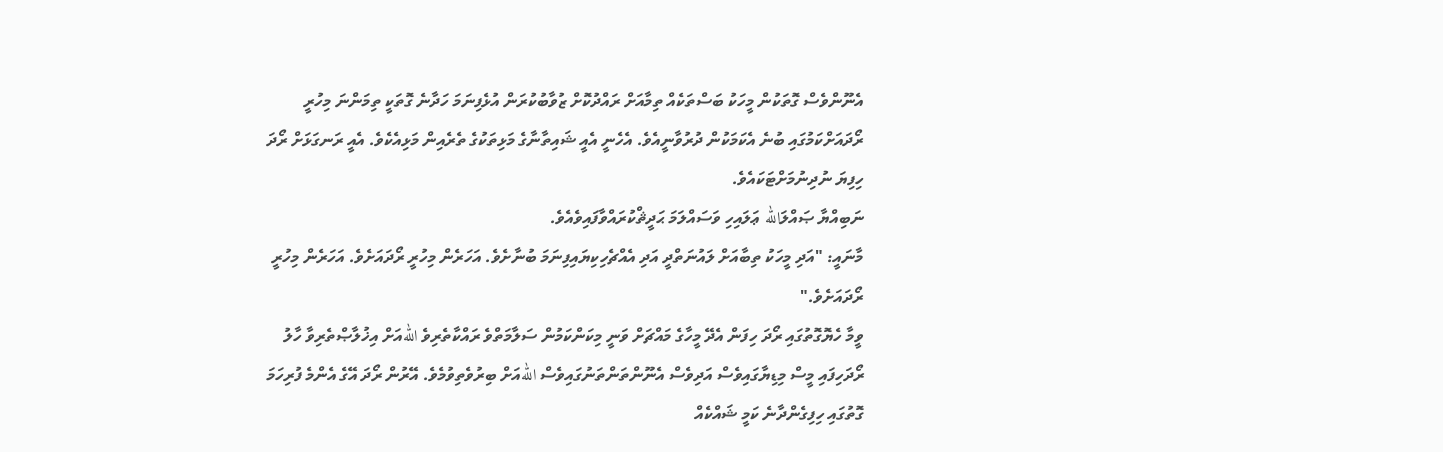އެނޫންވެސް ގޮތަކުން މީހަކު ބަސްތަކެއް ތިމާއަށް ރައްދުކޮށް ޒުވާބުކުރަން އުޅެފިނަމަ ހަދާނެ ގޮތަކީ ތިމަންނަ މިހުރީ ރޯދައަށްކަމުގައި ބުނެ އެކަމަކުން ދުރުވާނީއެވެ. އެހެނީ އެއީ ޝައިތާނާގެ މަޅިތަކުގެ ތެރެއިން މަޅިއެކެވެ. އެއީ ރަނގަޅަށް ރޯދަ ހިފިޔަ ނުދިނުމަށްޓަކައެވެ.
ނަބިއްޔާ ޞައްލަالله ޢަލައިހި ވަސައްލަމަ ޙަދީޘްކުރައްވާފައިވެއެވެ.
މާނައީ: "އަދި މީހަކު ތިބާއަށް ލައުނަތްދީ އަދި އެއްޗެހިކިޔައިފިނަމަ ބުނާށެވެ. އަހަރެން މިހުރީ ރޯދައަށެވެ. އަހަރެން މިހުރީ ރޯދައަށެވެ."
ވީމާ ހެޔޮގޮތުގައި ރޯދަ ހިފަން އެދޭ މީހާގެ މައްޗަށް ވަނީ މިކަންކަމުން ސަލާމަތްވެ ރައްކާތެރިވެ اللهއަށް އިޚުލާޞްތެރިވާ ހާލު ރޯދަހިފައި މީސް މިޑިޔާގައިވެސް އަދިވެސް އެނޫންތަންތަނުގައިވެސް اللهއަށް ބިރުވެތިވުމެވެ. އޭރުން ރޯދަ އޭގެ އެންމެ ފުރިހަމަ ގޮތުގައި ހިފިގެންދާނެ ކަމީ ޝައްކެއް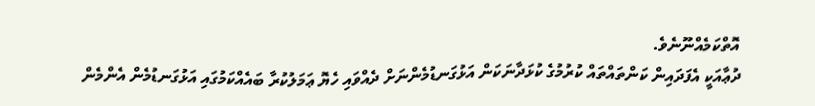އޮތްކަމެއްނޫނެވެ.
ދުޢާއަކީ އެފަދައިން ކަންތައްތައް ކުރުމުގެ ކުޅަދާނަކަން އަޅުގަނޑުމެންނަށް ދެއްވައި ހެޔޮ ޢަމަލުކުރާ ބައެއްކަމުގައި އަޅުގަނޑުމެން އެންމެން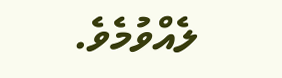ލެއްވުމެވެ.